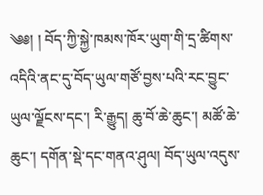༄༅། ། བོད་ཀྱི་སྐྱེ་ཁམས་ཁོར་ཡུག་གི་དྲ་ཚིགས་འདིའི་ནང་དུ་བོད་ཡུལ་གཙོ་བྱས་པའི་རང་བྱུང་ཡུལ་ལྗོངས་དང་། རི་རྒྱུད། ཆུ་བོ་ཆེ་ཆུང་། མཚོ་ཆེ་ཆུང་། དགོན་སྡེ་དང་གནའ་ཤུལ། བོད་ཡུལ་འདུས་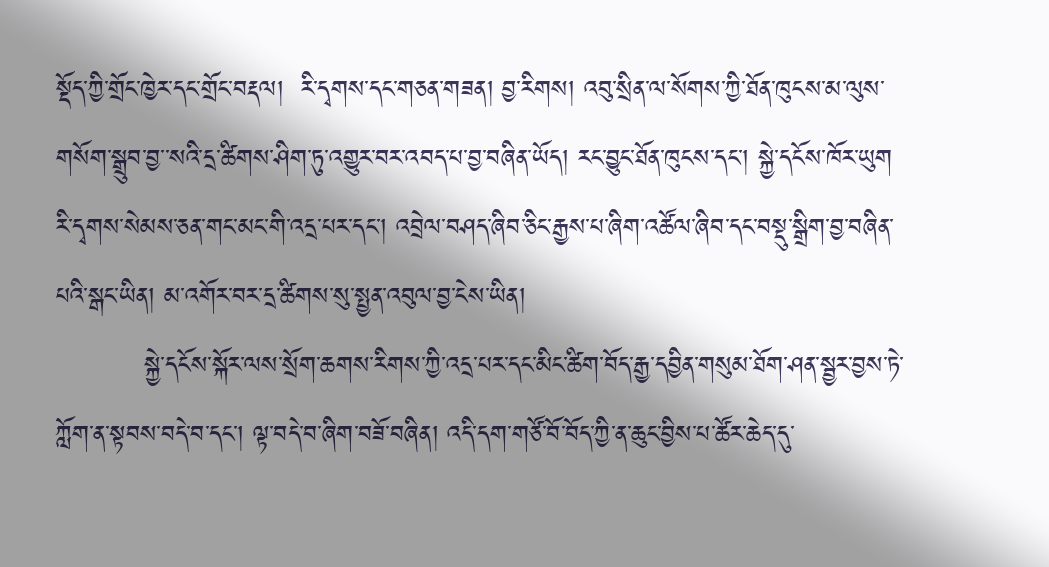སྡོད་ཀྱི་གྲོང་ཁྱེར་དང་གྲོང་བརྡལ།  རི་དྭགས་དང་གཅན་གཟན། བྱ་རིགས། འབུ་སྲིན་ལ་སོགས་ཀྱི་ཐོན་ཁུངས་མ་ལུས་གསོག་སྒྲུབ་བྱ་་སའི་དྲ་ཚིགས་ཤིག་ཏུ་འགྱུར་བར་འབད་པ་བྱ་བཞིན་ཡོད། རང་བྱུང་ཐོན་ཁུངས་དང་། སྐྱེ་དངོས་ཁོར་ཡུག  རི་དྭགས་སེམས་ཅན་གང་མང་གི་འདྲ་པར་དང་། འབྲེལ་བཤད་ཞིབ་ཅིང་རྒྱས་པ་ཞིག་འཚོལ་ཞིབ་དང་བསྡུ་སྒྲིག་བྱ་བཞིན་པའི་སྒང་ཡིན། མ་འགོར་བར་དྲ་ཚིགས་སུ་སྤྱན་འབུལ་བྱ་ངེས་ཡིན།
          སྐྱེ་དངོས་སྐོར་ལས་སྲོག་ཆགས་རིགས་ཀྱི་འདྲ་པར་དང་མིང་ཚིག་བོད་རྒྱ་དབྱིན་གསུམ་ཐོག་ཤན་སྦྱར་བྱས་ཏེ་ཀློག་ན་སྟབས་བདེ་བ་དང་། ལྟ་བདེ་བ་ཞིག་བཟོ་བཞིན། འདི་དག་གཙོ་བོ་བོད་ཀྱི་ན་ཆུང་བྱིས་པ་ཚོར་ཆེད་དུ་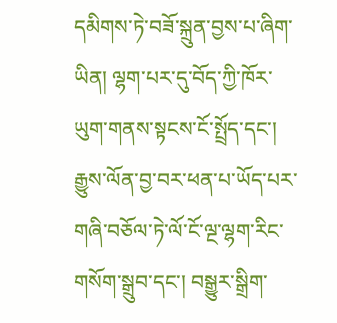དམིགས་ཏེ་བཟོ་སྐྲུན་བྱས་པ་ཞིག་ཡིན། ལྷག་པར་དུ་བོད་ཀྱི་ཁོར་ཡུག་གནས་སྟངས་ངོ་སྤྲོད་དང་། རྒྱུས་ལོན་བྱ་བར་ཕན་པ་ཡོད་པར་གཞི་བཅོལ་ཏེ་ལོ་ངོ་ལྔ་ལྷག་རིང་གསོག་སྒྲུབ་དང་། བསྒྱུར་སྒྲིག་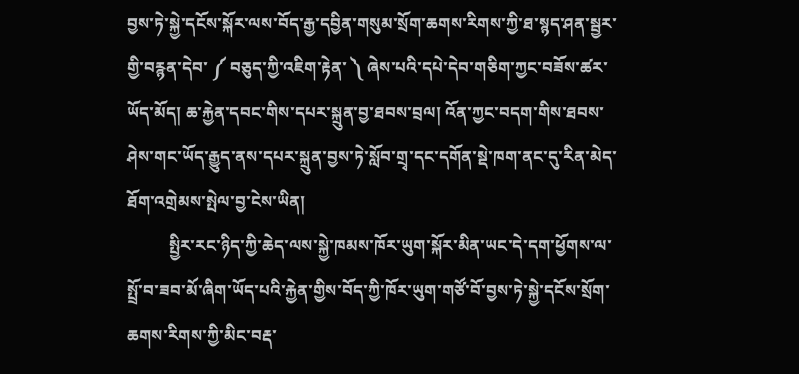བྱས་ཏེ་སྐྱེ་དངོས་སྐོར་ལས་བོད་རྒྱ་དབྱིན་གསུམ་སྲོག་ཆགས་རིགས་ཀྱི་ཐ་སྙད་ཤན་སྦྱར་གྱི་བརྙན་དེབ་ ༼ བཅུད་ཀྱི་འཇིག་རྟེན་ ༽ ཞེས་པའི་དཔེ་དེབ་གཅིག་ཀྱང་བཟོས་ཚར་ཡོད་མོད། ཆ་རྐྱེན་དབང་གིས་དཔར་སྐྲུན་བྱ་ཐབས་བྲལ། འོན་ཀྱང་བདག་གིས་ཐབས་ཤེས་གང་ཡོད་རྒྱུད་ནས་དཔར་སྐྲུན་བྱས་ཏེ་སློབ་གྲྭ་དང་དགོན་སྡེ་ཁག་ནང་དུ་རིན་མེད་ཐོག་འགྲེམས་སྤེལ་བྱ་ངེས་ཡིན།
          སྤྱིར་རང་ཉིད་ཀྱི་ཆེད་ལས་སྐྱེ་ཁམས་ཁོར་ཡུག་སྐོར་མིན་ཡང་དེ་དག་ཕྱོགས་ལ་སྤྲོ་བ་ཟབ་མོ་ཞིག་ཡོད་པའི་རྐྱེན་གྱིས་བོད་ཀྱི་ཁོར་ཡུག་གཙོ་བོ་བྱས་ཏེ་སྐྱེ་དངོས་སྲོག་ཆགས་རིགས་ཀྱི་མིང་བརྡ་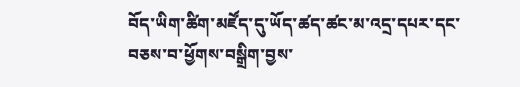བོད་ཡིག་ཚིག་མཛོད་དུ་ཡོད་ཚད་ཚང་མ་འདྲ་དཔར་དང་བཅས་བ་ཕྱོགས་བསྒྲིག་བྱས་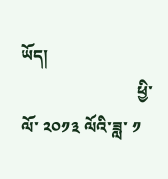ཡོད།
                            ཕྱི་ལོ་ ༢༠༡༣ ལོའི་ཟླ་ ༡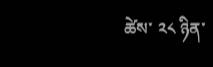ཚེས་ ༢༨ ཉིན་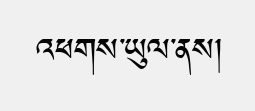འཕགས་ཡུལ་ནས།